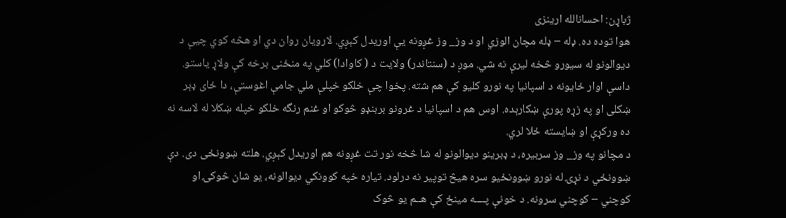ژباړن: احسانالله ارینزی
هوا توده ده. ډله – ډله مچان الوزي او د وز_ وز غږونه یې اوريدل کېږي. لارويان روان دي او هڅه كوي چیې د ديوالونو له سيورو څخه ليرې نه شي. موږ د (سنتاندر) ولايت د ( كاوادا) كلي په منځنی برخه كې ولاړ یاستو. داسې اوار ځایونه د اسپانيا په نورو كليو كې هم شته. پخوا چې خلكو خپلې ملي جامې اغوستې، دا ځاى ډېر ښكلى او په زړه پورې ښکارېده. اوس هم د اسپانيا د غرونو بربنډو څوكو او غنم رنگه خلكو خپله ښكلا له لاسه نه ده وركړې او ښایسته ځلا لري.
د مچانو په وز_ وز سربيره، د ډبرينو ديوالونو له شا څخه نور تت غږونه هم اوريدل کېږي. هلته ښوونځى دى. دې ښوونځي د نړۍ له نورو ښوونځيو سره هيڅ توپير نه درلود. تياره خپه كوونكي ديوالونه، يو شان څوكۍ او كوچني – كوچني سرونه. د خونې پــــه مينځ كې هــم يو څوک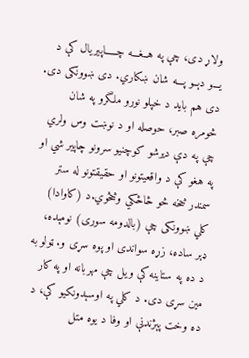ولاړ دى، چې په هــغـــه چـــــاپيريال كې د يـــو دېــو پـــه شان ښكاري. دى ښوونكى دى.
دى هم بايد د خپلو نورو ملگرو په شان څومره صبر، حوصله او د نوښت وس ولري چې په دې ديرشو كوچنيو سرونو چاپير شي او په هغو كې د واقعيتونو او حقيقتونو له ستر سمندر څخه څو څاڅكي وڅڅوي.د (كاوادا) كلي ښوونكى چې (بالدومه سورى) نومېده، ډېر ساده، زړه سواندى او پوه سړى و. ټولو به د ده په ستاينه كې ويل چې مهربانه او په كار مين سړى دى. د كلي په اوسېدونكيو كې، د ده وخت پېژندنې او وفا د يوه متل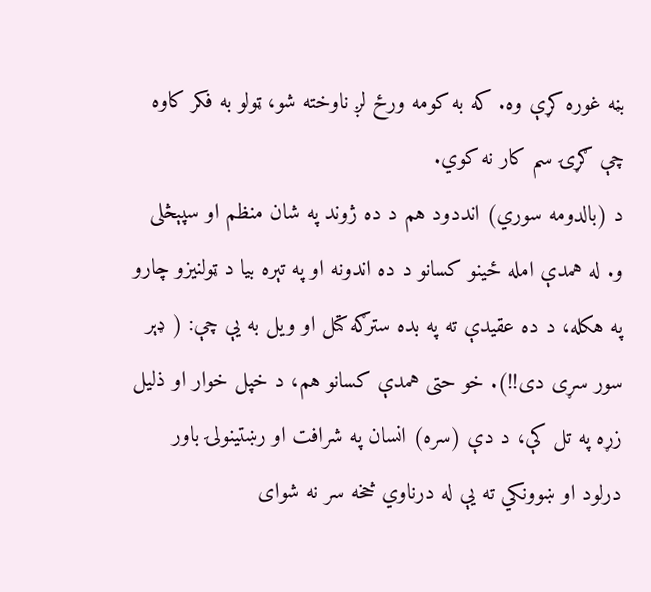بڼه غوره كړې وه. كه به كومه ورځ لږ ناوخته شو، ټولو به فكر كاوه چې ګړۍ سم كار نه كوي.
د (بالدومه سوري) انددود هم د ده ژوند په شان منظم او سپېڅلى و. له همدې امله ځينو كسانو د ده اندونه او په تېره بيا د ټولنيزو چارو په هكله، د ده عقيدې ته په بده سترګه كتل او ويل به يې چې: ( ډېر سور سړى دى!!). خو حتى همدې كسانو هم، د خپل خوار او ذليل زړه په تل كې، د دې (سره) انسان په شرافت او رښتينولۍ باور درلود او ښوونكي ته یې له درناوي څخه سر نه شواى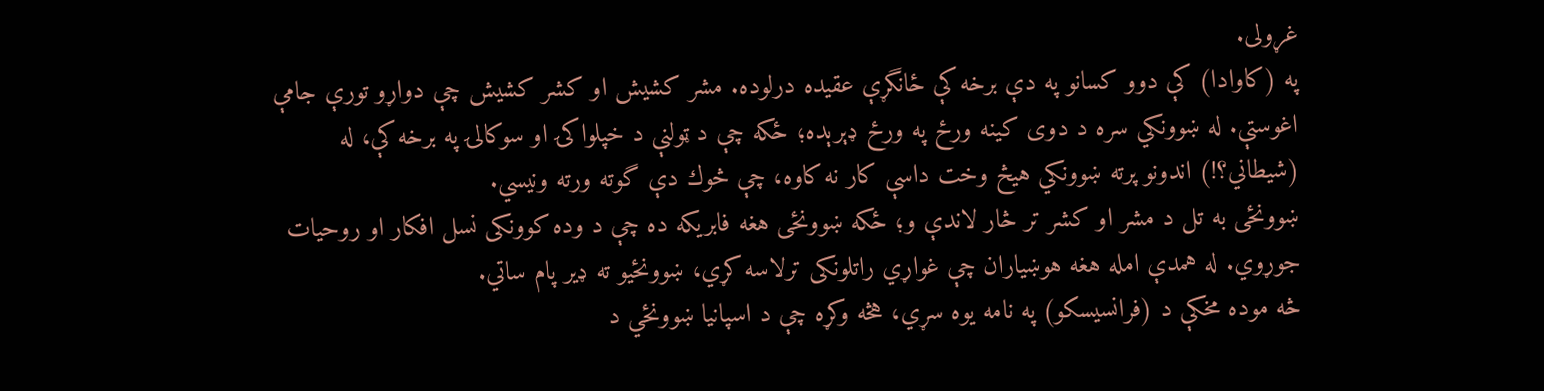غړولى.
په (كاوادا) كې دوو كسانو په دې برخه كې ځانگړې عقيده درلوده. مشر كشيش او کشر کشیش چې دواړو تورې جامې اغوستې. له ښوونكي سره د دوى كينه ورځ په ورځ ډېرېده؛ ځكه چې د ټولنې د خپلواكۍ او سوكالۍ په برخه كې، له (شيطاني؟!) اندونو پرته ښوونكي هيڅ وخت داسې كار نه كاوه، چې څوك دې گوته ورته ونيسي.
ښوونځى به تل د مشر او کشر تر څار لاندې و؛ ځكه ښوونځى هغه فابريكه ده چې د وده كوونكى نسل افكار او روحيات جوړوي. له همدې امله هغه هوښياران چې غواړي راتلونكى ترلاسه كړي، ښوونځيو ته ډير پام ساتي.
څه موده مخكې د (فرانسيسكو) په نامه يوه سړي، هڅه وكړه چې د اسپانيا ښوونځي د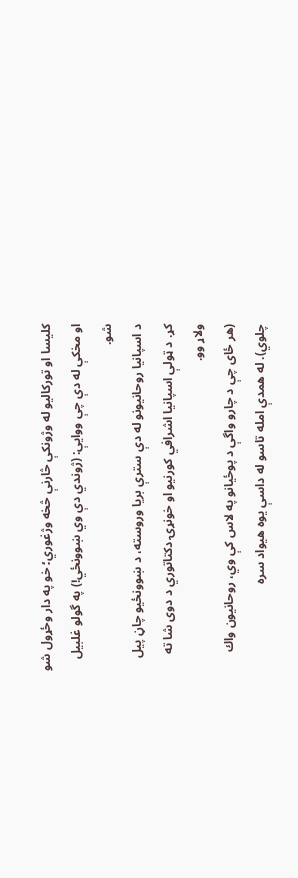كليسا او توركاليو له وژونكې څارنې څخه وژغوري؛ خو په دار وځړول شو او مخكې له دې چې ووایې: (ژوندي دې وي ښوونځي!) په گولو غلبيل شو.
د اسپانيا روحانيونو له دې سترې بريا وروسته، د ښوونځيو چاڼ پیل کړ. د ټولې اسپانيا اشرافي كورنيو او خونړۍ دكتاتوري د دوى شا ته ولاړ وو.
(هر ځای چې د چارو واگې د پوځيانو په لاس كې وي، روحانيون واك چلوي). له همدې امله تاسو له داسې يوه هيواد سره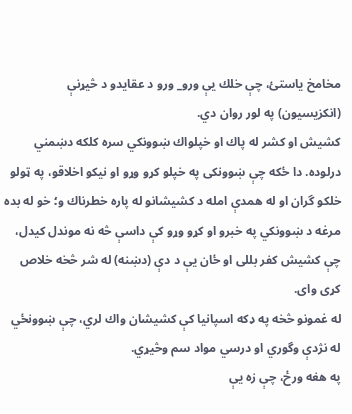مخامخ ياستئ، چې خلك یې ورو_ ورو د عقايدو د څيړنې (انكزيسيون) په لور روان دي.
كشيش او کشر له پاك او خپلواك ښوونكي سره كلكه دښمني درلوده. دا ځكه چې ښوونكى په خپلو كړو وړو او نيكو اخلاقو، په ټولو خلكو گران او له همدې امله د كشيشانو له پاره خطرناك و؛ خو له بده مرغه د ښوونكي په خبرو او كړو وړو كې داسې څه نه موندل كيدل، چې كشيش كفر بللى او ځان یې د دې (دښنه) له شر څخه خلاص كړى واى.
له غمونو څخه په ډكه اسپانيا كې كشيشان واك لري، چې ښوونځي له نژدې وگوري او درسي مواد سم وڅيړي.
په هغه ورځ، چې زه یې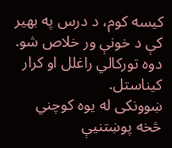كيسه كوم، د درس په بهیر كې د خونې ور خلاص شو. دوه توركالي راغلل او كرار كيناستل.
ښوونكى له يوه كوچني څخه پوښتنیې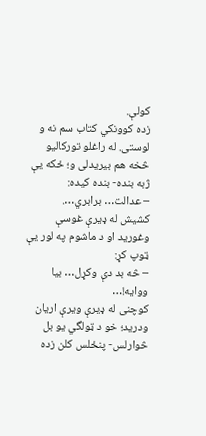كولې.
زده كوونكي کتاب سم نه و لوستى. له راغلو تورکالیو څخه هم بيريدلى و؛ ځکه یې ژبه بنده- بنده كيده:
– عدالت… برابري….
كشيش له ډيرې غوسې وغوريد او د ماشوم په لور یې ټوپ كړ:
– څه بد دې وكړل… بيا ووايه!…
كوچنى له ډيرې ويرې اريان ودريد؛ خو د ټولگي يو بل څوارلس- پنځلس كلن زده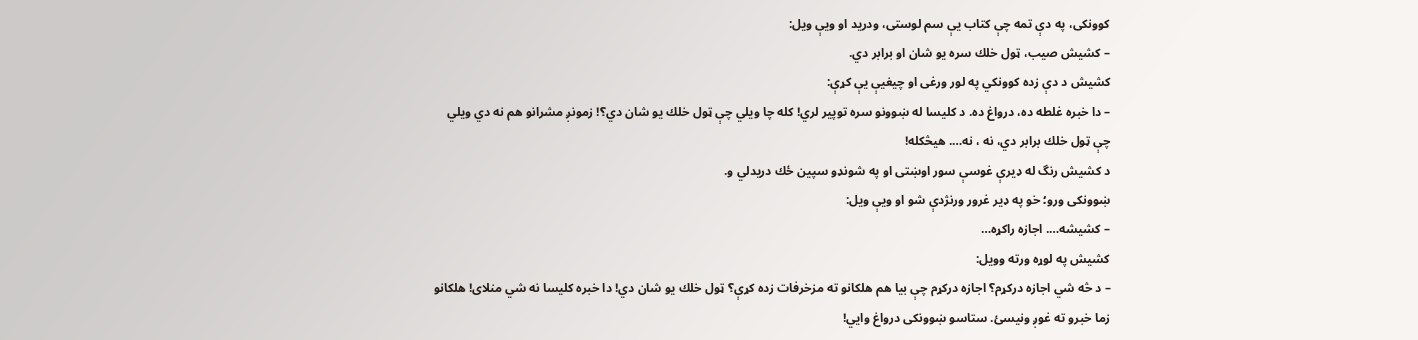كوونكى، په دې تمه چې کتاب یې سم لوستی، ودريد او ویې ويل:
– كشيش صيب، ټول خلك سره يو شان او برابر دي.
كشيش د دې زده كوونكي په لور ورغی او چيغیې یې كړې:
– دا خبره غلطه ده، درواغ ده. د كليسا له ښوونو سره توپير لري! كله چا ويلي چې ټول خلك يو شان دي؟! زمونږ مشرانو هم نه دي ويلي چې ټول خلك برابر دي، نه ، نه…. هيڅكله!
د كشيش رنگ له ډيرې غوسې سور اوښتى او په شونډو سپین ځك دريدلي و.
ښوونكى ورو؛ خو په ډير غرور ورنژدې شو او ویې ويل:
– كشيشه…. اجازه راكړه…
كشيش په لوړه ورته وويل:
– د څه شي اجازه دركړم؟ اجازه دركړم چې بيا هم هلكانو ته مزخرفات زده كړې؟ ټول خلك يو شان دي! دا خبره كليسا نه شي منلاى! هلكانو زما خبرو ته غوږ ونيسئ. ستاسو ښوونكى درواغ وايي!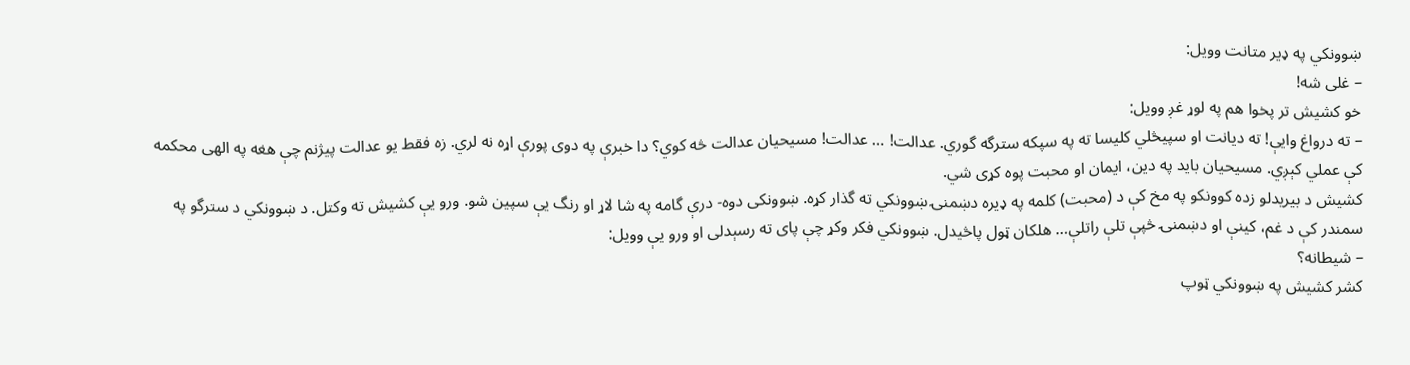ښوونكي په ډير متانت وويل:
– غلى شه!
خو كشيش تر پخوا هم په لوړ غږ وويل:
– ته درواغ وایې! ته ديانت او سپيڅلي كليسا ته په سپكه سترگه گوري. عدالت! … عدالت! مسيحيان عدالت څه كوي؟ دا خبرې په دوى پورې اړه نه لري. زه فقط يو عدالت پيژنم چې هغه په الهى محكمه كې عملي کېږي. مسيحيان بايد په دين، ايمان او محبت پوه كړى شي.
كشيش د بيريدلو زده كوونكو په مخ كې د (محبت) كلمه په ډيره دښمنۍ ښوونكي ته گذار كړه. ښوونكى دوه- درې گامه په شا لاړ او رنگ یې سپين شو. ورو یې كشيش ته وكتل. د ښوونكي د سترگو په سمندر كې د غم، كينې او دښمنۍ څپې تلې راتلې… هلكان ټول پاڅيدل. ښوونكي فكر وكړ چې پای ته رسېدلی او ورو یې وويل:
– شيطانه؟
کشر كشيش په ښوونكي ټوپ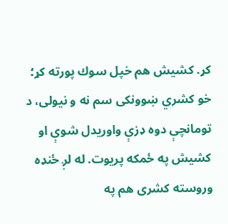كړ. كشيش هم خپل سوك پورته كړ؛ خو کشري ښوونكى سم نه و نيولى، د تومانچې دوه ډزې واوريدل شوې او كشيش په ځمكه پريوت. له لږ ځنډه وروسته کشری هم په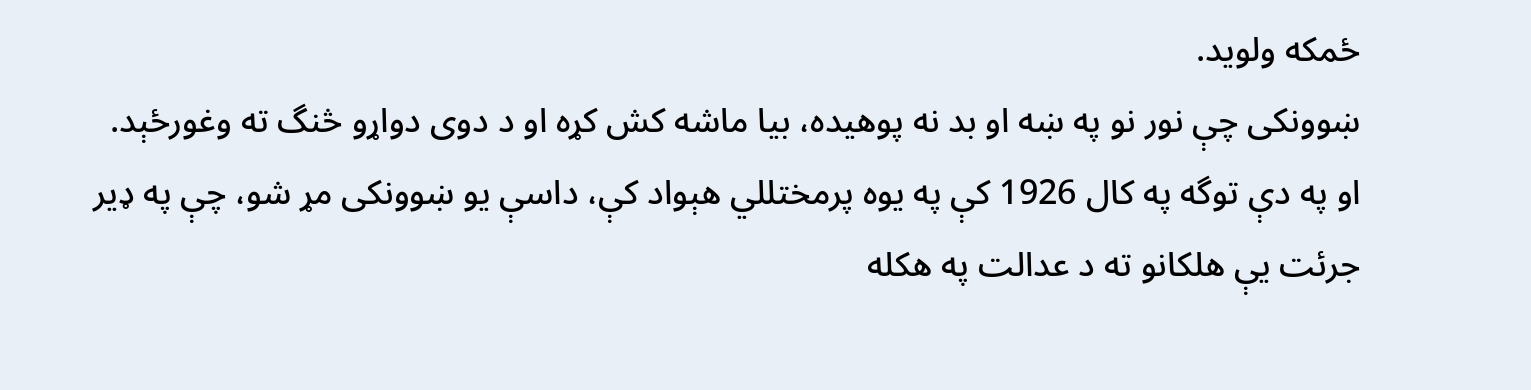ځمكه ولويد.
ښوونكى چې نور نو په ښه او بد نه پوهيده، بيا ماشه كش كړه او د دوى دواړو څنگ ته وغورځېد.
او په دې توگه په کال 1926 كې په يوه پرمختللي هېواد كې، داسې يو ښوونكى مړ شو، چې په ډير جرئت یې هلكانو ته د عدالت په هکله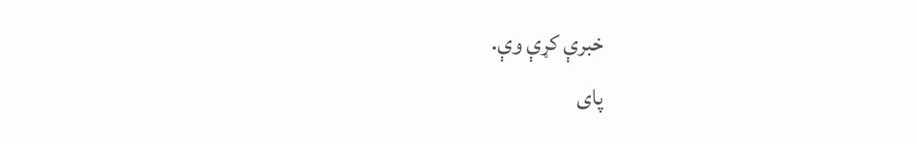خبرې كړې وې.
پای